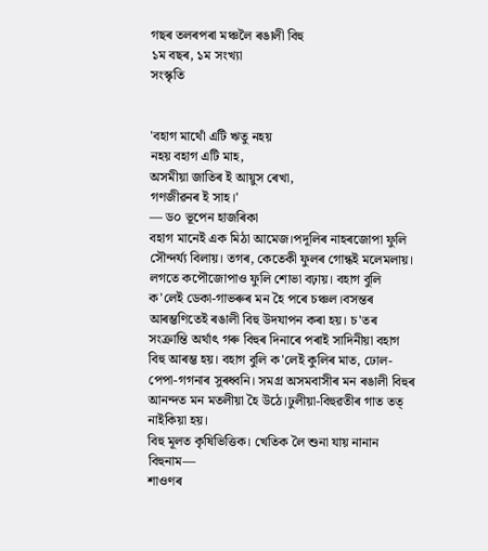গছৰ তলৰপৰা মঞ্চলৈ ৰঙালী বিহু
১ম বছৰ, ১ম সংখ্যা
সংস্কৃতি


'বহাগ মাথোঁ এটি ঋতু নহয়
নহয় বহাগ এটি মাহ,
অসমীয়া জাতিৰ ই আয়ুস ৰেখা,
গণজীৱনৰ ই সাহ।'
— ড০ ভূপেন হাজৰিকা
বহাগ মানেই এক মিঠা আমেজ।পদূলিৰ নাহৰজোপা ফুলি সৌন্দৰ্য্য বিলায়। তগৰ, কেতেকী ফুলৰ গোন্ধই মলেমলায়। লগতে কপৌজোপাও ফুলি শোভা বঢ়ায়। বহাগ বুলি ক'লেই ডেকা-গাভৰুৰ মন হৈ পৰে চঞ্চল।বসন্তৰ আৰম্ভণিতেই ৰঙালী বিহু উদযাপন কৰা হয়। চ'তৰ সংক্ৰান্তি অৰ্থাৎ গৰু বিহুৰ দিনাৰে পৰাই সাদিনীয়া বহাগ বিহু আৰম্ভ হয়। বহাগ বুলি ক'লেই কুলিৰ মাত, ঢোল-পেপা-গগনাৰ সুৰধ্বনি। সমগ্ৰ অসমবাসীৰ মন ৰঙালী বিহুৰ আনন্দত মন মতলীয়া হৈ উঠে।ঢুলীয়া-বিহুৱতীৰ গাত তত্ নাইকিয়া হয়।
বিহু মূলত কৃষিভিত্তিক। খেতিক লৈ শুনা যায় নানান বিহুনাম—
শাওণৰ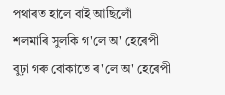পথাৰত হালে বাই আছিলোঁ
শলমাৰি সুলকি গ'লে অ' হেৰেপী
বুঢ়া গৰু বোকাতে ৰ'লে অ' হেৰেপী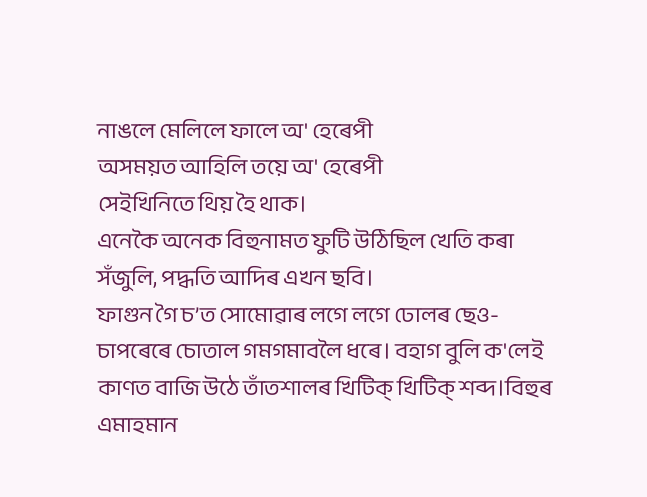নাঙলে মেলিলে ফালে অ' হেৰেপী
অসময়ত আহিলি তয়ে অ' হেৰেপী
সেইখিনিতে থিয় হৈ থাক।
এনেকৈ অনেক বিহুনামত ফুটি উঠিছিল খেতি কৰা সঁজুলি, পদ্ধতি আদিৰ এখন ছবি।
ফাগুন গৈ চ’ত সোমোৱাৰ লগে লগে ঢোলৰ ছেও-চাপৰেৰে চোতাল গমগমাবলৈ ধৰে। বহাগ বুলি ক'লেই কাণত বাজি উঠে তাঁতশালৰ খিটিক্ খিটিক্ শব্দ।বিহুৰ এমাহমান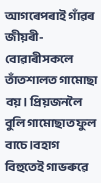আগৰেপৰাই গাঁৱৰ জীয়ৰী-বোৱাৰীসকলে তাঁতশালত গামোছা বয়। প্ৰিয়জনলৈ বুলি গামোছাত ফুল বাচে।বহাগ বিহুতেই গাভৰুৱে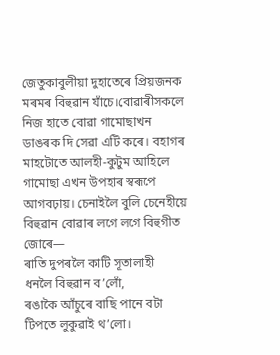জেতুকাবুলীয়া দুহাতেৰে প্ৰিয়জনক মৰমৰ বিহুৱান যাঁচে।বোৱাৰীসকলে নিজ হাতে বোৱা গামোছাখন ডাঙৰক দি সেৱা এটি কৰে। বহাগৰ মাহটোতে আলহী-কুটুম আহিলে গামোছা এখন উপহাৰ স্বৰূপে আগবঢ়ায়। চেনাইলৈ বুলি চেনেহীয়ে বিহুৱান বোৱাৰ লগে লগে বিহুগীত জোৰে—
ৰাতি দুপৰলৈ কাটি সূতালাহী
ধনলৈ বিহুৱান ব’লোঁ,
ৰঙাকৈ আঁচুৰে বাছি পানে বটা
টিপতে লুকুৱাই থ’লো।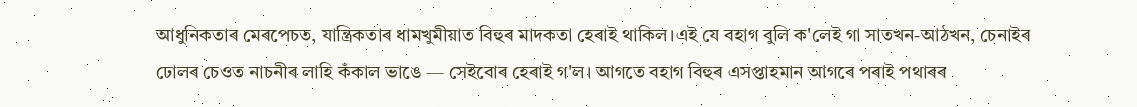আধুনিকতাৰ মেৰপেচত, যান্ত্ৰিকতাৰ ধামখুমীয়াত বিহুৰ মাদকতা হেৰাই থাকিল।এই যে বহাগ বুলি ক'লেই গা সাতখন-আঠখন, চেনাইৰ ঢোলৰ চেওত নাচনীৰ লাহি কঁকাল ভাঙে — সেইবোৰ হেৰাই গ'ল। আগতে বহাগ বিহুৰ এসপ্তাহমান আগৰে পৰাই পথাৰৰ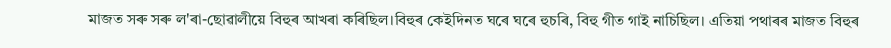মাজত সৰু সৰু ল'ৰা-ছোৱালীয়ে বিহুৰ আখৰা কৰিছিল।বিহুৰ কেইদিনত ঘৰে ঘৰে হুচৰি, বিহু গীত গাই নাচিছিল। এতিয়া পথাৰৰ মাজত বিহুৰ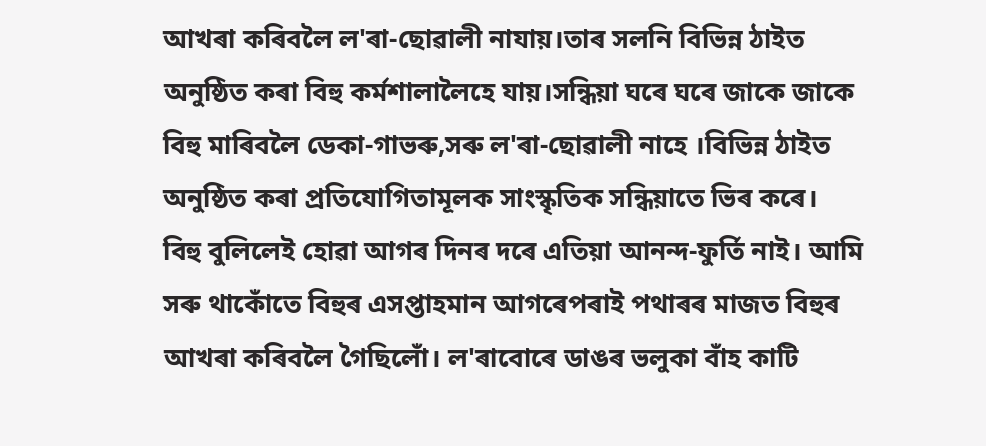আখৰা কৰিবলৈ ল'ৰা-ছোৱালী নাযায়।তাৰ সলনি বিভিন্ন ঠাইত অনুষ্ঠিত কৰা বিহু কৰ্মশালালৈহে যায়।সন্ধিয়া ঘৰে ঘৰে জাকে জাকে বিহু মাৰিবলৈ ডেকা-গাভৰু,সৰু ল'ৰা-ছোৱালী নাহে ।বিভিন্ন ঠাইত অনুষ্ঠিত কৰা প্ৰতিযোগিতামূলক সাংস্কৃতিক সন্ধিয়াতে ভিৰ কৰে।
বিহু বুলিলেই হোৱা আগৰ দিনৰ দৰে এতিয়া আনন্দ-ফুৰ্তি নাই। আমি সৰু থাকোঁতে বিহুৰ এসপ্তাহমান আগৰেপৰাই পথাৰৰ মাজত বিহুৰ আখৰা কৰিবলৈ গৈছিলোঁ। ল'ৰাবোৰে ডাঙৰ ভলুকা বাঁহ কাটি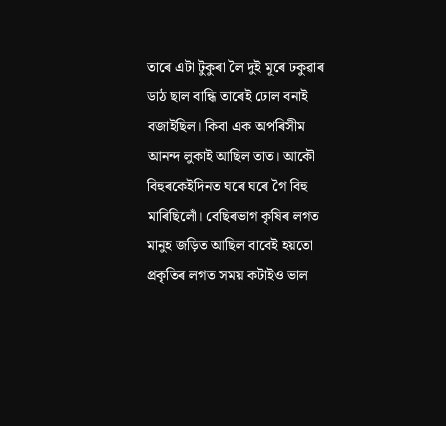তাৰে এটা টুকুৰা লৈ দুই মূৰে ঢকুৱাৰ ডাঠ ছাল বান্ধি তাৰেই ঢোল বনাই বজাইছিল। কিবা এক অপৰিসীম আনন্দ লুকাই আছিল তাত। আকৌ বিহুৰকেইদিনত ঘৰে ঘৰে গৈ বিহু মাৰিছিলোঁ। বেছিৰভাগ কৃষিৰ লগত মানুহ জড়িত আছিল বাবেই হয়তো প্ৰকৃতিৰ লগত সময় কটাইও ভাল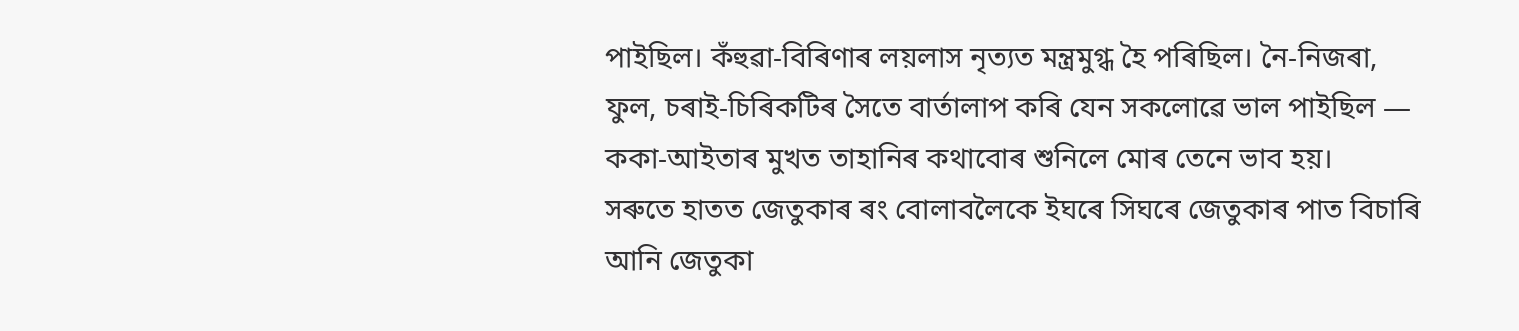পাইছিল। কঁহুৱা-বিৰিণাৰ লয়লাস নৃত্যত মন্ত্ৰমুগ্ধ হৈ পৰিছিল। নৈ-নিজৰা, ফুল, চৰাই-চিৰিকটিৰ সৈতে বাৰ্তালাপ কৰি যেন সকলোৱে ভাল পাইছিল — ককা-আইতাৰ মুখত তাহানিৰ কথাবোৰ শুনিলে মোৰ তেনে ভাব হয়।
সৰুতে হাতত জেতুকাৰ ৰং বোলাবলৈকে ইঘৰে সিঘৰে জেতুকাৰ পাত বিচাৰি আনি জেতুকা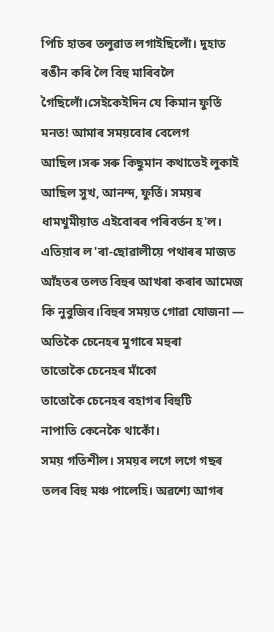পিচি হাতৰ তলুৱাত লগাইছিলোঁ। দুহাত ৰঙীন কৰি লৈ বিহু মাৰিবলৈ গৈছিলোঁ।সেইকেইদিন যে কিমান ফুৰ্তি মনত! আমাৰ সময়বোৰ বেলেগ আছিল।সৰু সৰু কিছুমান কথাতেই লুকাই আছিল সুখ, আনন্দ, ফুৰ্তি। সময়ৰ ধামখুমীয়াত এইবোৰৰ পৰিবৰ্তন হ'ল। এতিয়াৰ ল'ৰা-ছোৱালীয়ে পথাৰৰ মাজত আঁহতৰ তলত বিহুৰ আখৰা কৰাৰ আমেজ কি নুবুজিব।বিহুৰ সময়ত গোৱা যোজনা —
অতিকৈ চেনেহৰ মুগাৰে মহুৰা
তাতোকৈ চেনেহৰ মাঁকো
তাতোকৈ চেনেহৰ বহাগৰ বিহুটি
নাপাতি কেনেকৈ থাকোঁ।
সময় গতিশীল। সময়ৰ লগে লগে গছৰ তলৰ বিহু মঞ্চ পালেহি। অৱশ্যে আগৰ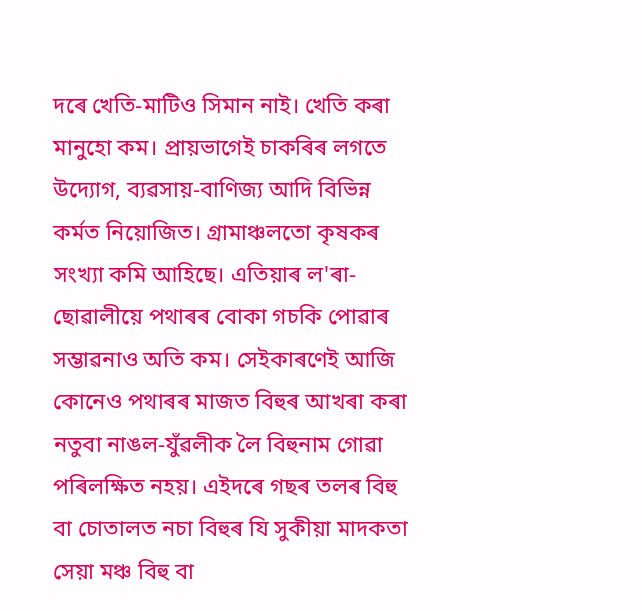দৰে খেতি-মাটিও সিমান নাই। খেতি কৰা মানুহো কম। প্ৰায়ভাগেই চাকৰিৰ লগতে উদ্যোগ, ব্যৱসায়-বাণিজ্য আদি বিভিন্ন কৰ্মত নিয়োজিত। গ্ৰামাঞ্চলতো কৃষকৰ সংখ্যা কমি আহিছে। এতিয়াৰ ল'ৰা-ছোৱালীয়ে পথাৰৰ বোকা গচকি পোৱাৰ সম্ভাৱনাও অতি কম। সেইকাৰণেই আজি কোনেও পথাৰৰ মাজত বিহুৰ আখৰা কৰা নতুবা নাঙল-যুঁৱলীক লৈ বিহুনাম গোৱা পৰিলক্ষিত নহয়। এইদৰে গছৰ তলৰ বিহু বা চোতালত নচা বিহুৰ যি সুকীয়া মাদকতা সেয়া মঞ্চ বিহু বা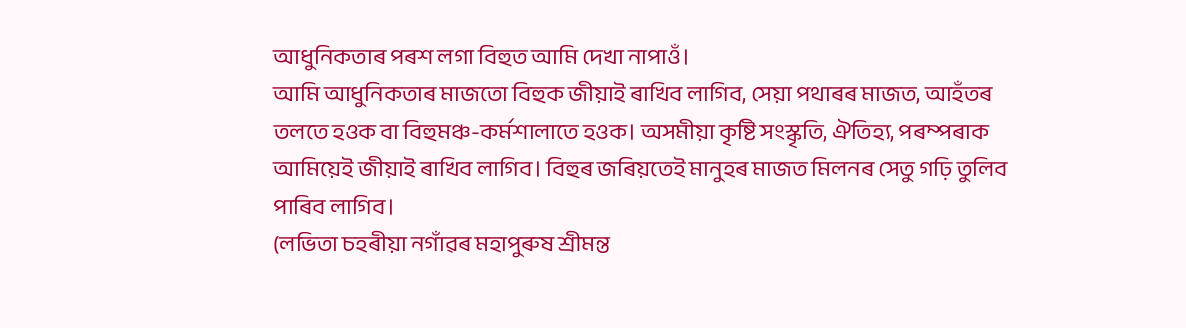আধুনিকতাৰ পৰশ লগা বিহুত আমি দেখা নাপাওঁ।
আমি আধুনিকতাৰ মাজতো বিহুক জীয়াই ৰাখিব লাগিব, সেয়া পথাৰৰ মাজত, আহঁতৰ তলতে হওক বা বিহুমঞ্চ-কৰ্মশালাতে হওক। অসমীয়া কৃষ্টি সংস্কৃতি, ঐতিহ্য, পৰম্পৰাক আমিয়েই জীয়াই ৰাখিব লাগিব। বিহুৰ জৰিয়তেই মানুহৰ মাজত মিলনৰ সেতু গঢ়ি তুলিব পাৰিব লাগিব।
(লভিতা চহৰীয়া নগাঁৱৰ মহাপুৰুষ শ্ৰীমন্ত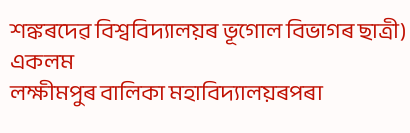শঙ্কৰদেৱ বিশ্ববিদ্যালয়ৰ ভূগোল বিভাগৰ ছাত্ৰী)
একলম
লক্ষীমপুৰ বালিকা মহাবিদ্যালয়ৰপৰা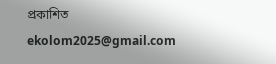প্ৰকাশিত
ekolom2025@gmail.com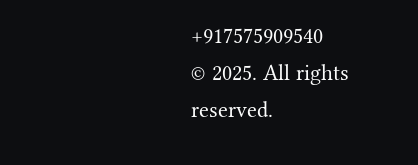+917575909540
© 2025. All rights reserved.